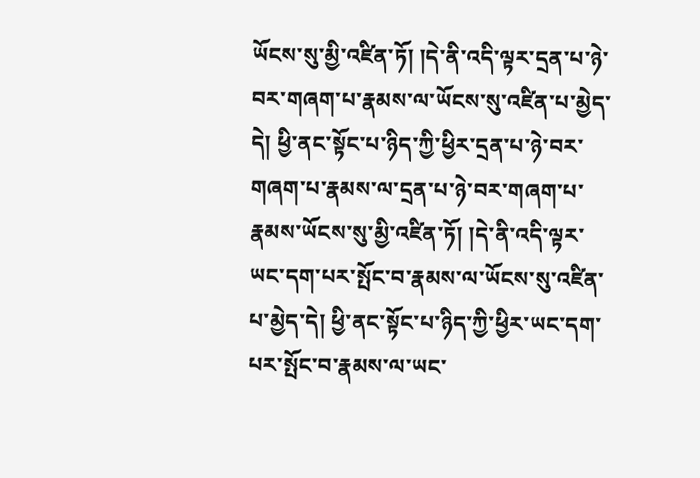ཡོངས་སུ་མྱི་འཛིན་ཏོ། །དེ་ནི་འདི་ལྟར་དྲན་པ་ཉེ་བར་གཞག་པ་རྣམས་ལ་ཡོངས་སུ་འཛིན་པ་མྱེད་དེ། ཕྱི་ནང་སྟོང་པ་ཉིད་ཀྱི་ཕྱིར་དྲན་པ་ཉེ་བར་གཞག་པ་རྣམས་ལ་དྲན་པ་ཉེ་བར་གཞག་པ་རྣམས་ཡོངས་སུ་མྱི་འཛིན་ཏོ། །དེ་ནི་འདི་ལྟར་ཡང་དག་པར་སྤོང་བ་རྣམས་ལ་ཡོངས་སུ་འཛིན་པ་མྱེད་དེ། ཕྱི་ནང་སྟོང་པ་ཉིད་ཀྱི་ཕྱིར་ཡང་དག་པར་སྤོང་བ་རྣམས་ལ་ཡང་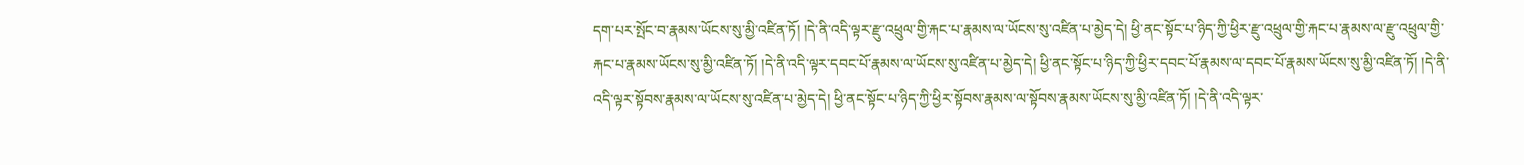དག་པར་སྤོང་བ་རྣམས་ཡོངས་སུ་མྱི་འཛིན་ཏོ། །དེ་ནི་འདི་ལྟར་རྫུ་འཕྲུལ་གྱི་རྐང་པ་རྣམས་ལ་ཡོངས་སུ་འཛིན་པ་མྱེད་དེ། ཕྱི་ནང་སྟོང་པ་ཉིད་ཀྱི་ཕྱིར་རྫུ་འཕྲུལ་གྱི་རྐང་པ་རྣམས་ལ་རྫུ་འཕྲུལ་གྱི་རྐང་པ་རྣམས་ཡོངས་སུ་མྱི་འཛིན་ཏོ། །དེ་ནི་འདི་ལྟར་དབང་པོ་རྣམས་ལ་ཡོངས་སུ་འཛིན་པ་མྱེད་དེ། ཕྱི་ནང་སྟོང་པ་ཉིད་ཀྱི་ཕྱིར་དབང་པོ་རྣམས་ལ་དབང་པོ་རྣམས་ཡོངས་སུ་མྱི་འཛིན་ཏོ། །དེ་ནི་འདི་ལྟར་སྟོབས་རྣམས་ལ་ཡོངས་སུ་འཛིན་པ་མྱེད་དེ། ཕྱི་ནང་སྟོང་པ་ཉིད་ཀྱི་ཕྱིར་སྟོབས་རྣམས་ལ་སྟོབས་རྣམས་ཡོངས་སུ་མྱི་འཛིན་ཏོ། །དེ་ནི་འདི་ལྟར་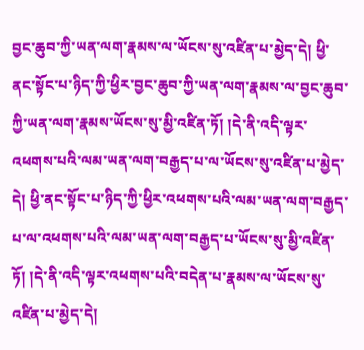བྱང་ཆུབ་ཀྱི་ཡན་ལག་རྣམས་ལ་ཡོངས་སུ་འཛིན་པ་མྱེད་དེ། ཕྱི་ནང་སྟོང་པ་ཉིད་ཀྱི་ཕྱིར་བྱང་ཆུབ་ཀྱི་ཡན་ལག་རྣམས་ལ་བྱང་ཆུབ་ཀྱི་ཡན་ལག་རྣམས་ཡོངས་སུ་མྱི་འཛིན་ཏོ། །དེ་ནི་འདི་ལྟར་འཕགས་པའི་ལམ་ཡན་ལག་བརྒྱད་པ་ལ་ཡོངས་སུ་འཛིན་པ་མྱེད་དེ། ཕྱི་ནང་སྟོང་པ་ཉིད་ཀྱི་ཕྱིར་འཕགས་པའི་ལམ་ཡན་ལག་བརྒྱད་པ་ལ་འཕགས་པའི་ལམ་ཡན་ལག་བརྒྱད་པ་ཡོངས་སུ་མྱི་འཛིན་ཏོ། །དེ་ནི་འདི་ལྟར་འཕགས་པའི་བདེན་པ་རྣམས་ལ་ཡོངས་སུ་འཛིན་པ་མྱེད་དེ།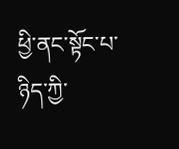ཕྱི་ནང་སྟོང་པ་ཉིད་ཀྱི་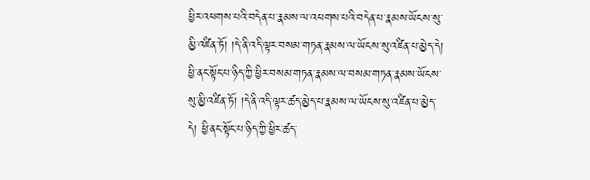ཕྱིར་འཕགས་པའི་བདེན་པ་རྣམས་ལ་འཕགས་པའི་བདེན་པ་རྣམས་ཡོངས་སུ་མྱི་འཛིན་ཏོ། །དེ་ནི་འདི་ལྟར་བསམ་གཏན་རྣམས་ལ་ཡོངས་སུ་འཛིན་པ་མྱེད་དེ། ཕྱི་ནང་སྟོང་པ་ཉིད་ཀྱི་ཕྱིར་བསམ་གཏན་རྣམས་ལ་བསམ་གཏན་རྣམས་ཡོངས་སུ་མྱི་འཛིན་ཏོ། །དེ་ནི་འདི་ལྟར་ཚད་མྱེད་པ་རྣམས་ལ་ཡོངས་སུ་འཛིན་པ་མྱེད་དེ། ཕྱི་ནང་སྟོང་པ་ཉིད་ཀྱི་ཕྱིར་ཚད་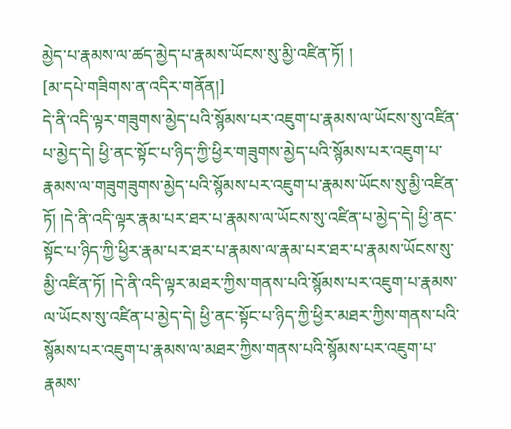མྱེད་པ་རྣམས་ལ་ཚད་མྱེད་པ་རྣམས་ཡོངས་སུ་མྱི་འཛིན་ཏོ། །
[མ་དཔེ་གཟིགས་ན་འདིར་གནོན།]
དེ་ནི་འདི་ལྟར་གཟུགས་མྱེད་པའི་སྙོམས་པར་འཇུག་པ་རྣམས་ལ་ཡོངས་སུ་འཛིན་པ་མྱེད་དེ། ཕྱི་ནང་སྟོང་པ་ཉིད་ཀྱི་ཕྱིར་གཟུགས་མྱེད་པའི་སྙོམས་པར་འཇུག་པ་རྣམས་ལ་གཟུགཟུགས་མྱེད་པའི་སྙོམས་པར་འཇུག་པ་རྣམས་ཡོངས་སུ་མྱི་འཛིན་ཏོ། །དེ་ནི་འདི་ལྟར་རྣམ་པར་ཐར་པ་རྣམས་ལ་ཡོངས་སུ་འཛིན་པ་མྱེད་དེ། ཕྱི་ནང་སྟོང་པ་ཉིད་ཀྱི་ཕྱིར་རྣམ་པར་ཐར་པ་རྣམས་ལ་རྣམ་པར་ཐར་པ་རྣམས་ཡོངས་སུ་མྱི་འཛིན་ཏོ། །དེ་ནི་འདི་ལྟར་མཐར་ཀྱིས་གནས་པའི་སྙོམས་པར་འཇུག་པ་རྣམས་ལ་ཡོངས་སུ་འཛིན་པ་མྱེད་དེ། ཕྱི་ནང་སྟོང་པ་ཉིད་ཀྱི་ཕྱིར་མཐར་ཀྱིས་གནས་པའི་སྙོམས་པར་འཇུག་པ་རྣམས་ལ་མཐར་ཀྱིས་གནས་པའི་སྙོམས་པར་འཇུག་པ་རྣམས་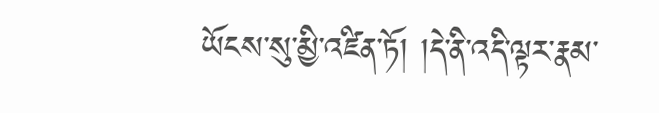ཡོངས་སུ་མྱི་འཛིན་ཏོ། །དེ་ནི་འདི་ལྟར་རྣམ་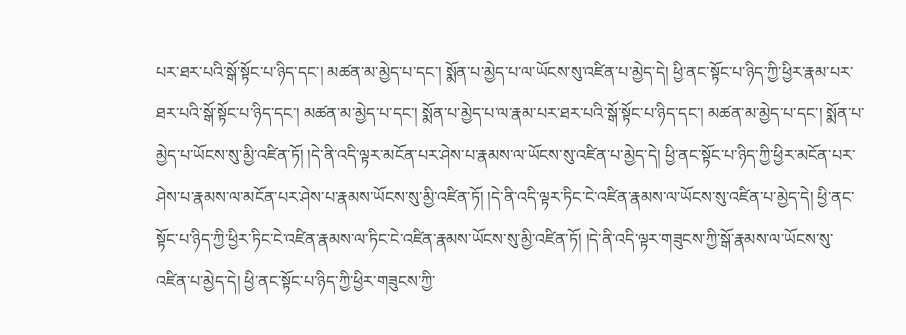པར་ཐར་པའི་སྒོ་སྟོང་པ་ཉིད་དང་། མཚན་མ་མྱེད་པ་དང་། སྨོན་པ་མྱེད་པ་ལ་ཡོངས་སུ་འཛིན་པ་མྱེད་དེ། ཕྱི་ནང་སྟོང་པ་ཉིད་ཀྱི་ཕྱིར་རྣམ་པར་ཐར་པའི་སྒོ་སྟོང་པ་ཉིད་དང་། མཚན་མ་མྱེད་པ་དང་། སྨོན་པ་མྱེད་པ་ལ་རྣམ་པར་ཐར་པའི་སྒོ་སྟོང་པ་ཉིད་དང་། མཚན་མ་མྱེད་པ་དང་། སྨོན་པ་མྱེད་པ་ཡོངས་སུ་མྱི་འཛིན་ཏོ། །དེ་ནི་འདི་ལྟར་མངོན་པར་ཤེས་པ་རྣམས་ལ་ཡོངས་སུ་འཛིན་པ་མྱེད་དེ། ཕྱི་ནང་སྟོང་པ་ཉིད་ཀྱི་ཕྱིར་མངོན་པར་ཤེས་པ་རྣམས་ལ་མངོན་པར་ཤེས་པ་རྣམས་ཡོངས་སུ་མྱི་འཛིན་ཏོ། །དེ་ནི་འདི་ལྟར་ཏིང་ངེ་འཛིན་རྣམས་ལ་ཡོངས་སུ་འཛིན་པ་མྱེད་དེ། ཕྱི་ནང་སྟོང་པ་ཉིད་ཀྱི་ཕྱིར་ཏིང་ངེ་འཛིན་རྣམས་ལ་ཏིང་ངེ་འཛིན་རྣམས་ཡོངས་སུ་མྱི་འཛིན་ཏོ། །དེ་ནི་འདི་ལྟར་གཟུངས་ཀྱི་སྒོ་རྣམས་ལ་ཡོངས་སུ་འཛིན་པ་མྱེད་དེ། ཕྱི་ནང་སྟོང་པ་ཉིད་ཀྱི་ཕྱིར་གཟུངས་ཀྱི་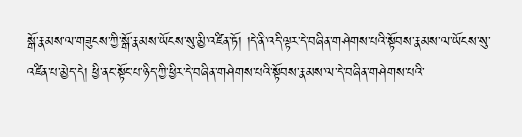སྒོ་རྣམས་ལ་གཟུངས་ཀྱི་སྒོ་རྣམས་ཡོངས་སུ་མྱི་འཛིན་ཏོ། །དེ་ནི་འདི་ལྟར་དེ་བཞིན་གཤེགས་པའི་སྟོབས་རྣམས་ལ་ཡོངས་སུ་འཛིན་པ་མྱེད་དེ། ཕྱི་ནང་སྟོང་པ་ཉིད་ཀྱི་ཕྱིར་དེ་བཞིན་གཤེགས་པའི་སྟོབས་རྣམས་ལ་དེ་བཞིན་གཤེགས་པའི་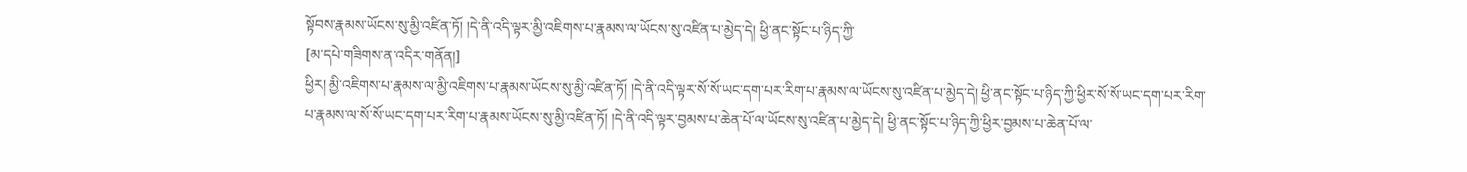སྟོབས་རྣམས་ཡོངས་སུ་མྱི་འཛིན་ཏོ། །དེ་ནི་འདི་ལྟར་མྱི་འཇིགས་པ་རྣམས་ལ་ཡོངས་སུ་འཛིན་པ་མྱེད་དེ། ཕྱི་ནང་སྟོང་པ་ཉིད་ཀྱི་
[མ་དཔེ་གཟིགས་ན་འདིར་གནོན།]
ཕྱིར། མྱི་འཇིགས་པ་རྣམས་ལ་མྱི་འཇིགས་པ་རྣམས་ཡོངས་སུ་མྱི་འཛིན་ཏོ། །དེ་ནི་འདི་ལྟར་སོ་སོ་ཡང་དག་པར་རིག་པ་རྣམས་ལ་ཡོངས་སུ་འཛིན་པ་མྱེད་དེ། ཕྱི་ནང་སྟོང་པ་ཉིད་ཀྱི་ཕྱིར་སོ་སོ་ཡང་དག་པར་རིག་པ་རྣམས་ལ་སོ་སོ་ཡང་དག་པར་རིག་པ་རྣམས་ཡོངས་སུ་མྱི་འཛིན་ཏོ། །དེ་ནི་འདི་ལྟར་བྱམས་པ་ཆེན་པོ་ལ་ཡོངས་སུ་འཛིན་པ་མྱེད་དེ། ཕྱི་ནང་སྟོང་པ་ཉིད་ཀྱི་ཕྱིར་བྱམས་པ་ཆེན་པོ་ལ་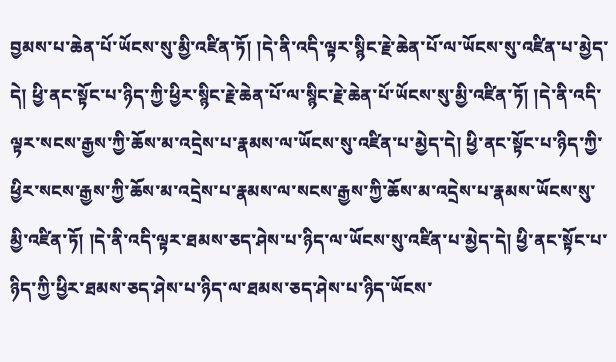བྱམས་པ་ཆེན་པོ་ཡོངས་སུ་མྱི་འཛིན་ཏོ། །དེ་ནི་འདི་ལྟར་སྙིང་རྗེ་ཆེན་པོ་ལ་ཡོངས་སུ་འཛིན་པ་མྱེད་དེ། ཕྱི་ནང་སྟོང་པ་ཉིད་ཀྱི་ཕྱིར་སྙིང་རྗེ་ཆེན་པོ་ལ་སྙིང་རྗེ་ཆེན་པོ་ཡོངས་སུ་མྱི་འཛིན་ཏོ། །དེ་ནི་འདི་ལྟར་སངས་རྒྱས་ཀྱི་ཆོས་མ་འདྲེས་པ་རྣམས་ལ་ཡོངས་སུ་འཛིན་པ་མྱེད་དེ། ཕྱི་ནང་སྟོང་པ་ཉིད་ཀྱི་ཕྱིར་སངས་རྒྱས་ཀྱི་ཆོས་མ་འདྲེས་པ་རྣམས་ལ་སངས་རྒྱས་ཀྱི་ཆོས་མ་འདྲེས་པ་རྣམས་ཡོངས་སུ་མྱི་འཛིན་ཏོ། །དེ་ནི་འདི་ལྟར་ཐམས་ཅད་ཤེས་པ་ཉིད་ལ་ཡོངས་སུ་འཛིན་པ་མྱེད་དེ། ཕྱི་ནང་སྟོང་པ་ཉིད་ཀྱི་ཕྱིར་ཐམས་ཅད་ཤེས་པ་ཉིད་ལ་ཐམས་ཅད་ཤེས་པ་ཉིད་ཡོངས་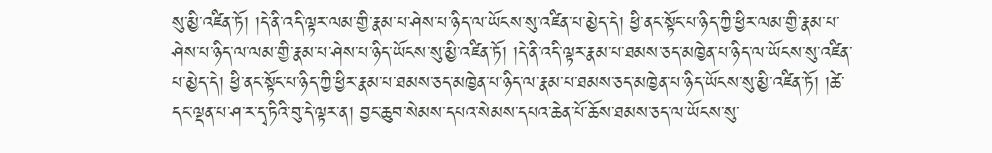སུ་མྱི་འཛིན་ཏོ། །དེ་ནི་འདི་ལྟར་ལམ་གྱི་རྣམ་པ་ཤེས་པ་ཉིད་ལ་ཡོངས་སུ་འཛིན་པ་མྱེད་དེ། ཕྱི་ནང་སྟོང་པ་ཉིད་ཀྱི་ཕྱིར་ལམ་གྱི་རྣམ་པ་ཤེས་པ་ཉིད་ལ་ལམ་གྱི་རྣམ་པ་ཤེས་པ་ཉིད་ཡོངས་སུ་མྱི་འཛིན་ཏོ། །དེ་ནི་འདི་ལྟར་རྣམ་པ་ཐམས་ཅད་མཁྱེན་པ་ཉིད་ལ་ཡོངས་སུ་འཛིན་པ་མྱེད་དེ། ཕྱི་ནང་སྟོང་པ་ཉིད་ཀྱི་ཕྱིར་རྣམ་པ་ཐམས་ཅད་མཁྱེན་པ་ཉིད་ལ་རྣམ་པ་ཐམས་ཅད་མཁྱེན་པ་ཉིད་ཡོངས་སུ་མྱི་འཛིན་ཏོ། །ཚེ་དང་ལྡན་པ་ཤ་ར་དྭ་ཏིའི་བུ་དེ་ལྟར་ན། བྱང་ཆུབ་སེམས་དཔའ་སེམས་དཔའ་ཆེན་པོ་ཆོས་ཐམས་ཅད་ལ་ཡོངས་སུ་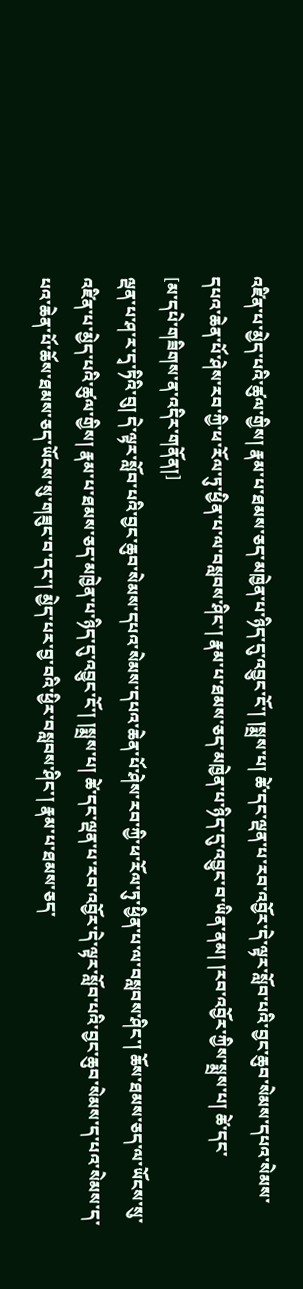འཛིན་པ་མྱེད་པའི་ཚུལ་གྱིས། རྣམ་པ་ཐམས་ཅད་མཁྱེན་པ་ཉིད་དུ་འབྱུང་ངོ་། །སྨྲས་པ། ཚེ་དང་ལྡན་པ་རབ་འབྱོར་དེ་ལྟར་སློབ་པའི་བྱང་ཆུབ་སེམས་དཔའ་སེམས་དཔའ་ཆེན་པོ་ཤེས་རབ་ཀྱི་ཕ་རོལ་ཏུ་ཕྱིན་པ་ལ་བསླབས་ཤིང་། རྣམ་པ་ཐམས་ཅད་མཁྱེན་པ་ཉིད་དུ་འབྱུང་བ་ཡིན་ནམ། །རབ་འབྱོར་ཀྱིས་སྨྲས་པ། ཚེ་དང་
[མ་དཔེ་གཟིགས་ན་འདིར་གནོན།]
ལྡན་པ་ཤ་ར་དྭ་ཏིའི་བུ། དེ་ལྟར་སློབ་པའི་བྱང་ཆུབ་སེམས་དཔའ་སེམས་དཔའ་ཆེན་པོ་ཤེས་རབ་ཀྱི་ཕ་རོལ་ཏུ་ཕྱིན་པ་ལ་བསླབས་ཤིང་། ཆོས་ཐམས་ཅད་ལ་ཡོངས་སུ་འཛིན་པ་མྱེད་པའི་ཚུལ་གྱིས། རྣམ་པ་ཐམས་ཅད་མཁྱེན་པ་ཉིད་དུ་འབྱུང་ངོ་། །སྨྲས་པ། ཚེ་དང་ལྡན་པ་རབ་འབྱོར་དེ་ལྟར་སློབ་པའི་བྱང་ཆུབ་སེམས་ད་པའ་སེམས་ད་པའ་ཆེན་པོ་ཆོས་ཐམས་ཅད་ཡོངས་སུ་གཟུང་བ་དང་། མྱེད་པར་བྱ་བའི་ཕྱིར་བསླབས་ཤིང་། རྣམ་པ་ཐམས་ཅད་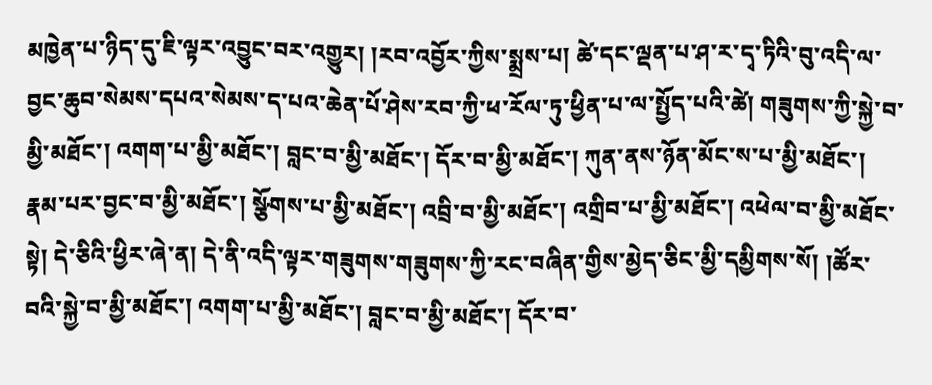མཁྱེན་པ་ཉིད་དུ་ཇི་ལྟར་འབྱུང་བར་འགྱུར། །རབ་འབྱོར་ཀྱིས་སྨྲས་པ། ཚེ་དང་ལྡན་པ་ཤ་ར་དྭ་ཏིའི་བུ་འདི་ལ་བྱང་ཆུབ་སེམས་དཔའ་སེམས་ད་པའ་ཆེན་པོ་ཤེས་རབ་ཀྱི་ཕ་རོལ་ཏུ་ཕྱིན་པ་ལ་སྤྱོད་པའི་ཚེ། གཟུགས་ཀྱི་སྐྱེ་བ་མྱི་མཐོང་། འགག་པ་མྱི་མཐོང་། བླང་བ་མྱི་མཐོང་། དོར་བ་མྱི་མཐོང་། ཀུན་ནས་ཉོན་མོང་ས་པ་མྱི་མཐོང་། རྣམ་པར་བྱང་བ་མྱི་མཐོང་། སྩོགས་པ་མྱི་མཐོང་། འབྲི་བ་མྱི་མཐོང་། འགྲིབ་པ་མྱི་མཐོང་། འཕེལ་བ་མྱི་མཐོང་སྟེ། དེ་ཅིའི་ཕྱིར་ཞེ་ན། དེ་ནི་འདི་ལྟར་གཟུགས་གཟུགས་ཀྱི་རང་བཞིན་གྱིས་མྱེད་ཅིང་མྱི་དམྱིགས་སོ། །ཚོར་བའི་སྐྱེ་བ་མྱི་མཐོང་། འགག་པ་མྱི་མཐོང་། བླང་བ་མྱི་མཐོང་། དོར་བ་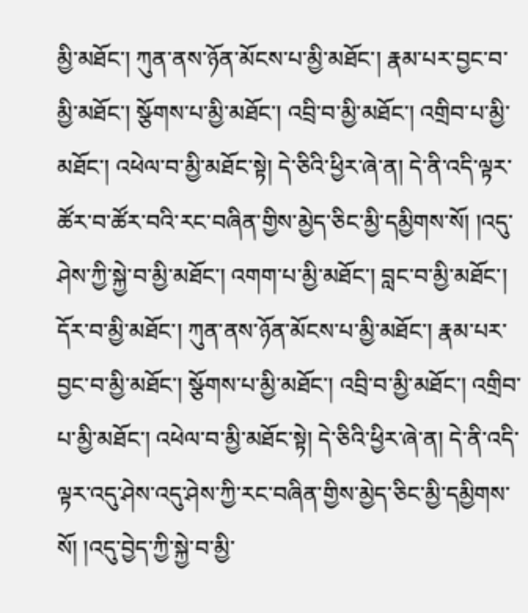མྱི་མཐོང་། ཀུན་ནས་ཉོན་མོངས་པ་མྱི་མཐོང་། རྣམ་པར་བྱང་བ་མྱི་མཐོང་། སྩོགས་པ་མྱི་མཐོང་། འབྲི་བ་མྱི་མཐོང་། འགྲིབ་པ་མྱི་མཐོང་། འཕེལ་བ་མྱི་མཐོང་སྟེ། དེ་ཅིའི་ཕྱིར་ཞེ་ན། དེ་ནི་འདི་ལྟར་ཚོར་བ་ཚོར་བའི་རང་བཞིན་གྱིས་མྱེད་ཅིང་མྱི་དམྱིགས་སོ། །འདུ་ཤེས་ཀྱི་སྐྱེ་བ་མྱི་མཐོང་། འགག་པ་མྱི་མཐོང་། བླང་བ་མྱི་མཐོང་། དོར་བ་མྱི་མཐོང་། ཀུན་ནས་ཉོན་མོངས་པ་མྱི་མཐོང་། རྣམ་པར་བྱང་བ་མྱི་མཐོང་། སྩོགས་པ་མྱི་མཐོང་། འབྲི་བ་མྱི་མཐོང་། འགྲིབ་པ་མྱི་མཐོང་། འཕེལ་བ་མྱི་མཐོང་སྟེ། དེ་ཅིའི་ཕྱིར་ཞེ་ན། དེ་ནི་འདི་ལྟར་འདུ་ཤེས་འདུ་ཤེས་ཀྱི་རང་བཞིན་གྱིས་མྱེད་ཅིང་མྱི་དམྱིགས་སོ། །འདུ་བྱེད་ཀྱི་སྐྱེ་བ་མྱི་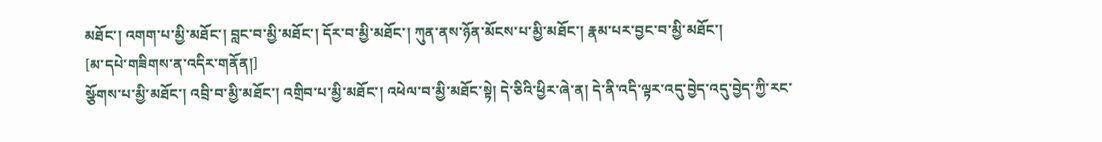མཐོང་། འགག་པ་མྱི་མཐོང་། བླང་བ་མྱི་མཐོང་། དོར་བ་མྱི་མཐོང་། ཀུན་ནས་ཉོན་མོངས་པ་མྱི་མཐོང་། རྣམ་པར་བྱང་བ་མྱི་མཐོང་།
[མ་དཔེ་གཟིགས་ན་འདིར་གནོན།]
སྩོགས་པ་མྱི་མཐོང་། འབྲི་བ་མྱི་མཐོང་། འགྲིབ་པ་མྱི་མཐོང་། འཕེལ་བ་མྱི་མཐོང་སྟེ། དེ་ཅིའི་ཕྱིར་ཞེ་ན། དེ་ནི་འདི་ལྟར་འདུ་བྱེད་འདུ་བྱེད་ཀྱི་རང་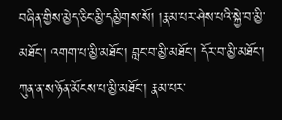བཞིན་གྱིས་མྱེད་ཅིང་མྱི་དམྱིགས་སོ། །རྣམ་པར་ཤེས་པའི་སྐྱེ་བ་མྱི་མཐོང་། འགག་པ་མྱི་མཐོང་། བླང་བ་མྱི་མཐོང་། དོར་བ་མྱི་མཐོང་། ཀུན་ན་ས་ཉོན་མོངས་པ་མྱི་མཐོང་། རྣམ་པར་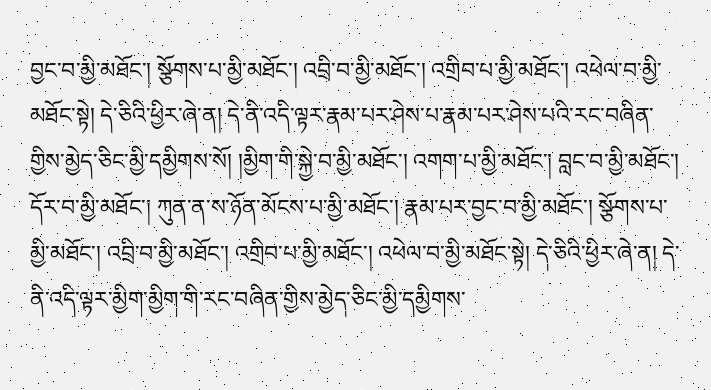བྱང་བ་མྱི་མཐོང་། སྩོགས་པ་མྱི་མཐོང་། འབྲི་བ་མྱི་མཐོང་། འགྲིབ་པ་མྱི་མཐོང་། འཕེལ་བ་མྱི་མཐོང་སྟེ། དེ་ཅིའི་ཕྱིར་ཞེ་ན། དེ་ནི་འདི་ལྟར་རྣམ་པར་ཤེས་པ་རྣམ་པར་ཤེས་པའི་རང་བཞིན་གྱིས་མྱེད་ཅིང་མྱི་དམྱིགས་སོ། །མྱིག་གི་སྐྱེ་བ་མྱི་མཐོང་། འགག་པ་མྱི་མཐོང་། བླང་བ་མྱི་མཐོང་། དོར་བ་མྱི་མཐོང་། ཀུན་ན་ས་ཉོན་མོངས་པ་མྱི་མཐོང་། རྣམ་པར་བྱང་བ་མྱི་མཐོང་། སྩོགས་པ་མྱི་མཐོང་། འབྲི་བ་མྱི་མཐོང་། འགྲིབ་པ་མྱི་མཐོང་། འཕེལ་བ་མྱི་མཐོང་སྟེ། དེ་ཅིའི་ཕྱིར་ཞེ་ན། དེ་ནི་འདི་ལྟར་མྱིག་མྱིག་གི་རང་བཞིན་གྱིས་མྱེད་ཅིང་མྱི་དམྱིགས་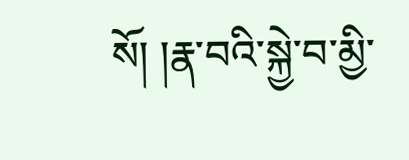སོ། །རྣ་བའི་སྐྱེ་བ་མྱི་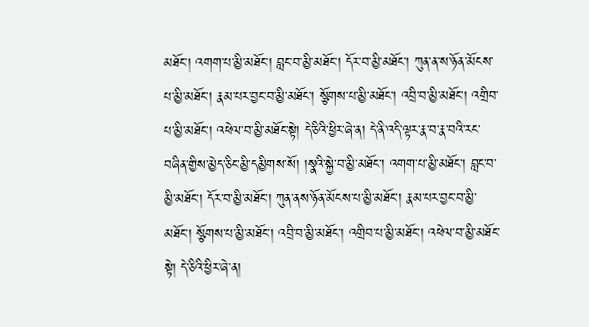མཐོང་། འགག་པ་མྱི་མཐོང་། བླང་བ་མྱི་མཐོང་། དོར་བ་མྱི་མཐོང་། ཀུན་ན་ས་ཉོན་མོངས་པ་མྱི་མཐོང་། རྣམ་པར་བྱང་བ་མྱི་མཐོང་། སྩོགས་པ་མྱི་མཐོང་། འབྲི་བ་མྱི་མཐོང་། འགྲིབ་པ་མྱི་མཐོང་། འཕེལ་བ་མྱི་མཐོང་སྟེ། དེ་ཅིའི་ཕྱིར་ཞེ་ན། དེ་ནི་འདི་ལྟར་རྣ་བ་རྣ་བའི་རང་བཞིན་གྱིས་མྱེད་ཅིང་མྱི་དམྱིགས་སོ། །སྣའི་སྐྱེ་བ་མྱི་མཐོང་། འགག་པ་མྱི་མཐོང་། བླང་བ་མྱི་མཐོང་། དོར་བ་མྱི་མཐོང་། ཀུན་ནས་ཉོན་མོངས་པ་མྱི་མཐོང་། རྣམ་པར་བྱང་བ་མྱི་མཐོང་། སྩོགས་པ་མྱི་མཐོང་། འབྲི་བ་མྱི་མཐོང་། འགྲིབ་པ་མྱི་མཐོང་། འཕེལ་བ་མྱི་མཐོང་སྟེ། དེ་ཅིའི་ཕྱིར་ཞེ་ན།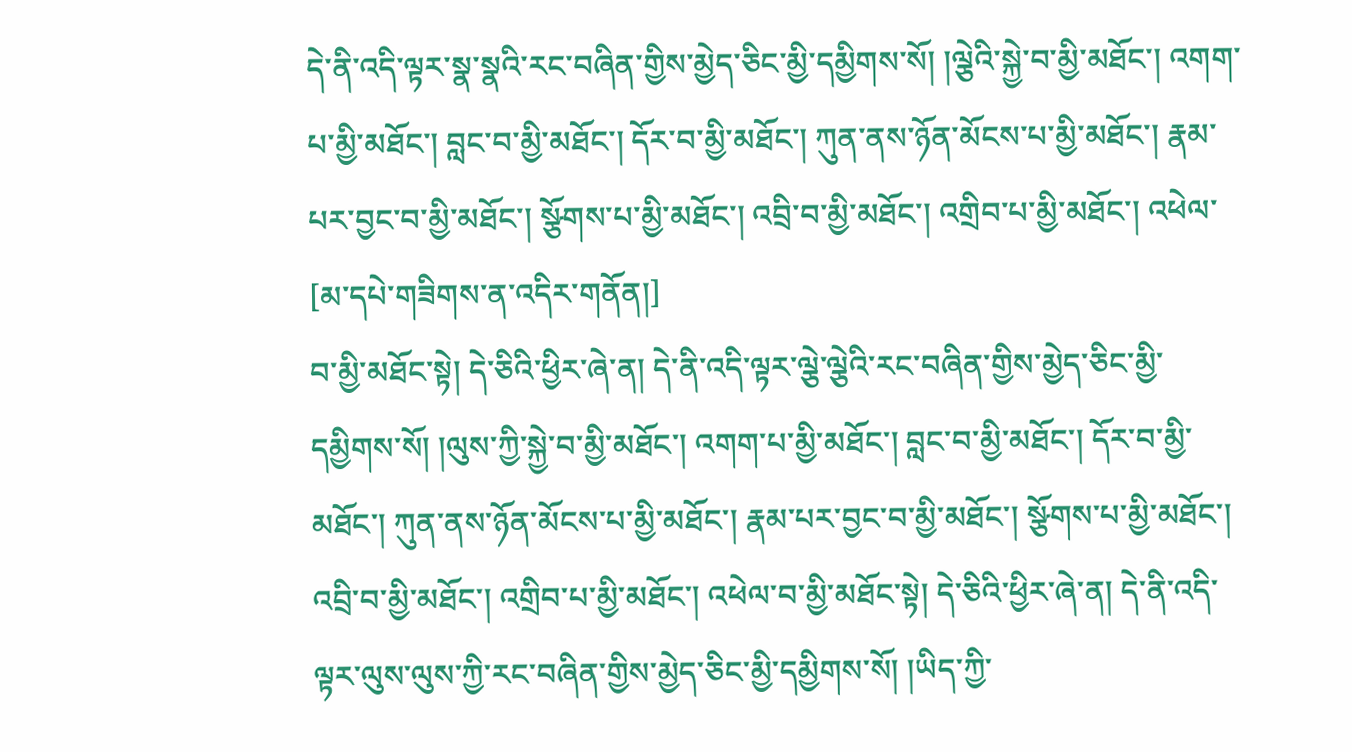དེ་ནི་འདི་ལྟར་སྣ་སྣའི་རང་བཞིན་གྱིས་མྱེད་ཅིང་མྱི་དམྱིགས་སོ། །ལྕེའི་སྐྱེ་བ་མྱི་མཐོང་། འགག་པ་མྱི་མཐོང་། བླང་བ་མྱི་མཐོང་། དོར་བ་མྱི་མཐོང་། ཀུན་ནས་ཉོན་མོངས་པ་མྱི་མཐོང་། རྣམ་པར་བྱང་བ་མྱི་མཐོང་། སྩོགས་པ་མྱི་མཐོང་། འབྲི་བ་མྱི་མཐོང་། འགྲིབ་པ་མྱི་མཐོང་། འཕེལ་
[མ་དཔེ་གཟིགས་ན་འདིར་གནོན།]
བ་མྱི་མཐོང་སྟེ། དེ་ཅིའི་ཕྱིར་ཞེ་ན། དེ་ནི་འདི་ལྟར་ལྕེ་ལྕེའི་རང་བཞིན་གྱིས་མྱེད་ཅིང་མྱི་དམྱིགས་སོ། །ལུས་ཀྱི་སྐྱེ་བ་མྱི་མཐོང་། འགག་པ་མྱི་མཐོང་། བླང་བ་མྱི་མཐོང་། དོར་བ་མྱི་མཐོང་། ཀུན་ནས་ཉོན་མོངས་པ་མྱི་མཐོང་། རྣམ་པར་བྱང་བ་མྱི་མཐོང་། སྩོགས་པ་མྱི་མཐོང་། འབྲི་བ་མྱི་མཐོང་། འགྲིབ་པ་མྱི་མཐོང་། འཕེལ་བ་མྱི་མཐོང་སྟེ། དེ་ཅིའི་ཕྱིར་ཞེ་ན། དེ་ནི་འདི་ལྟར་ལུས་ལུས་ཀྱི་རང་བཞིན་གྱིས་མྱེད་ཅིང་མྱི་དམྱིགས་སོ། །ཡིད་ཀྱི་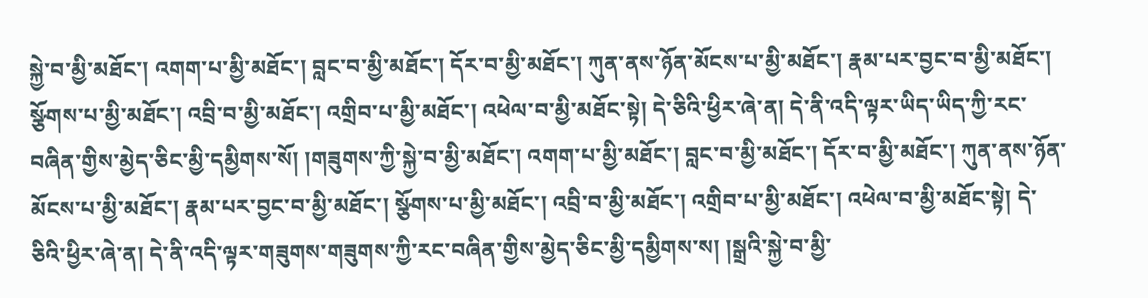སྐྱེ་བ་མྱི་མཐོང་། འགག་པ་མྱི་མཐོང་། བླང་བ་མྱི་མཐོང་། དོར་བ་མྱི་མཐོང་། ཀུན་ནས་ཉོན་མོངས་པ་མྱི་མཐོང་། རྣམ་པར་བྱང་བ་མྱི་མཐོང་། སྩོགས་པ་མྱི་མཐོང་། འབྲི་བ་མྱི་མཐོང་། འགྲིབ་པ་མྱི་མཐོང་། འཕེལ་བ་མྱི་མཐོང་སྟེ། དེ་ཅིའི་ཕྱིར་ཞེ་ན། དེ་ནི་འདི་ལྟར་ཡིད་ཡིད་ཀྱི་རང་བཞིན་གྱིས་མྱེད་ཅིང་མྱི་དམྱིགས་སོ། །གཟུགས་ཀྱི་སྐྱེ་བ་མྱི་མཐོང་། འགག་པ་མྱི་མཐོང་། བླང་བ་མྱི་མཐོང་། དོར་བ་མྱི་མཐོང་། ཀུན་ནས་ཉོན་མོངས་པ་མྱི་མཐོང་། རྣམ་པར་བྱང་བ་མྱི་མཐོང་། སྩོགས་པ་མྱི་མཐོང་། འབྲི་བ་མྱི་མཐོང་། འགྲིབ་པ་མྱི་མཐོང་། འཕེལ་བ་མྱི་མཐོང་སྟེ། དེ་ཅིའི་ཕྱིར་ཞེ་ན། དེ་ནི་འདི་ལྟར་གཟུགས་གཟུགས་ཀྱི་རང་བཞིན་གྱིས་མྱེད་ཅིང་མྱི་དམྱིགས་ས། །སྒྲའི་སྐྱེ་བ་མྱི་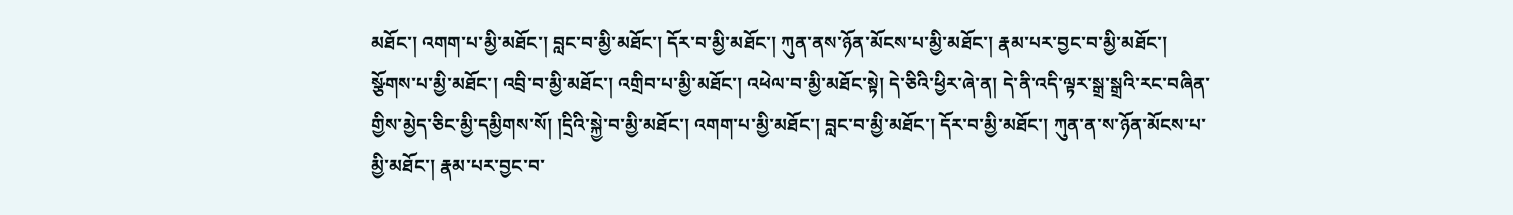མཐོང་། འགག་པ་མྱི་མཐོང་། བླང་བ་མྱི་མཐོང་། དོར་བ་མྱི་མཐོང་། ཀུན་ནས་ཉོན་མོངས་པ་མྱི་མཐོང་། རྣམ་པར་བྱང་བ་མྱི་མཐོང་། སྩོགས་པ་མྱི་མཐོང་། འབྲི་བ་མྱི་མཐོང་། འགྲིབ་པ་མྱི་མཐོང་། འཕེལ་བ་མྱི་མཐོང་སྟེ། དེ་ཅིའི་ཕྱིར་ཞེ་ན། དེ་ནི་འདི་ལྟར་སྒྲ་སྒྲའི་རང་བཞིན་གྱིས་མྱེད་ཅིང་མྱི་དམྱིགས་སོ། །དྲིའི་སྐྱེ་བ་མྱི་མཐོང་། འགག་པ་མྱི་མཐོང་། བླང་བ་མྱི་མཐོང་། དོར་བ་མྱི་མཐོང་། ཀུན་ན་ས་ཉོན་མོངས་པ་མྱི་མཐོང་། རྣམ་པར་བྱང་བ་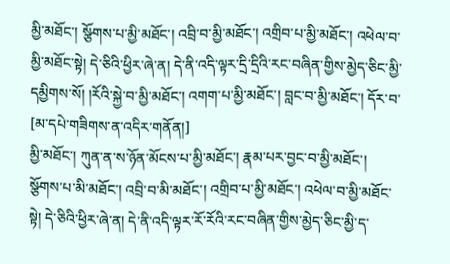མྱི་མཐོང་། སྩོགས་པ་མྱི་མཐོང་། འབྲི་བ་མྱི་མཐོང་། འགྲིབ་པ་མྱི་མཐོང་། འཕེལ་བ་མྱི་མཐོང་སྟེ། དེ་ཅིའི་ཕྱིར་ཞེ་ན། དེ་ནི་འདི་ལྟར་དྲི་དྲིའི་རང་བཞིན་གྱིས་མྱེད་ཅིང་མྱི་དམྱིགས་སོ། །རོའི་སྐྱེ་བ་མྱི་མཐོང་། འགག་པ་མྱི་མཐོང་། བླང་བ་མྱི་མཐོང་། དོར་བ་
[མ་དཔེ་གཟིགས་ན་འདིར་གནོན།]
མྱི་མཐོང་། ཀུན་ན་ས་ཉོན་མོངས་པ་མྱི་མཐོང་། རྣམ་པར་བྱང་བ་མྱི་མཐོང་། སྩོགས་པ་མི་མཐོང་། འབྲི་བ་མི་མཐོང་། འགྲིབ་པ་མྱི་མཐོང་། འཕེལ་བ་མྱི་མཐོང་སྟེ། དེ་ཅིའི་ཕྱིར་ཞེ་ན། དེ་ནི་འདི་ལྟར་རོ་རོའི་རང་བཞིན་གྱིས་མྱེད་ཅིང་མྱི་ད་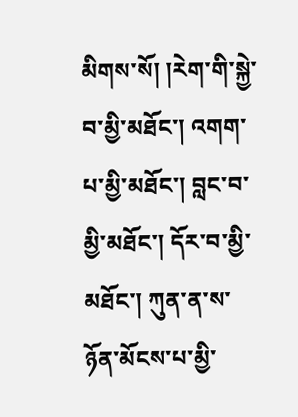མིགས་སོ། །རེག་གི་སྐྱེ་བ་མྱི་མཐོང་། འགག་པ་མྱི་མཐོང་། བླང་བ་མྱི་མཐོང་། དོར་བ་མྱི་མཐོང་། ཀུན་ན་ས་ཉོན་མོངས་པ་མྱི་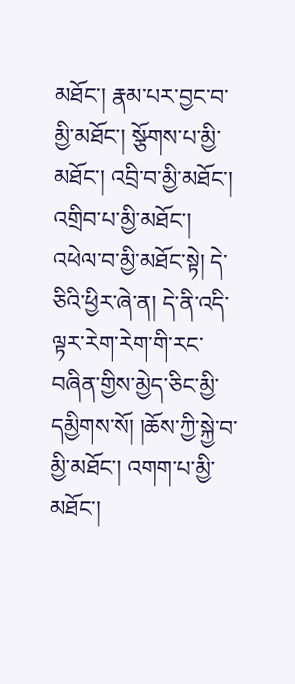མཐོང་། རྣམ་པར་བྱང་བ་མྱི་མཐོང་། སྩོགས་པ་མྱི་མཐོང་། འབྲི་བ་མྱི་མཐོང་། འགྲིབ་པ་མྱི་མཐོང་། འཕེལ་བ་མྱི་མཐོང་སྟེ། དེ་ཅིའི་ཕྱིར་ཞེ་ན། དེ་ནི་འདི་ལྟར་རེག་རེག་གི་རང་བཞིན་གྱིས་མྱེད་ཅིང་མྱི་དམྱིགས་སོ། །ཆོས་ཀྱི་སྐྱེ་བ་མྱི་མཐོང་། འགག་པ་མྱི་མཐོང་།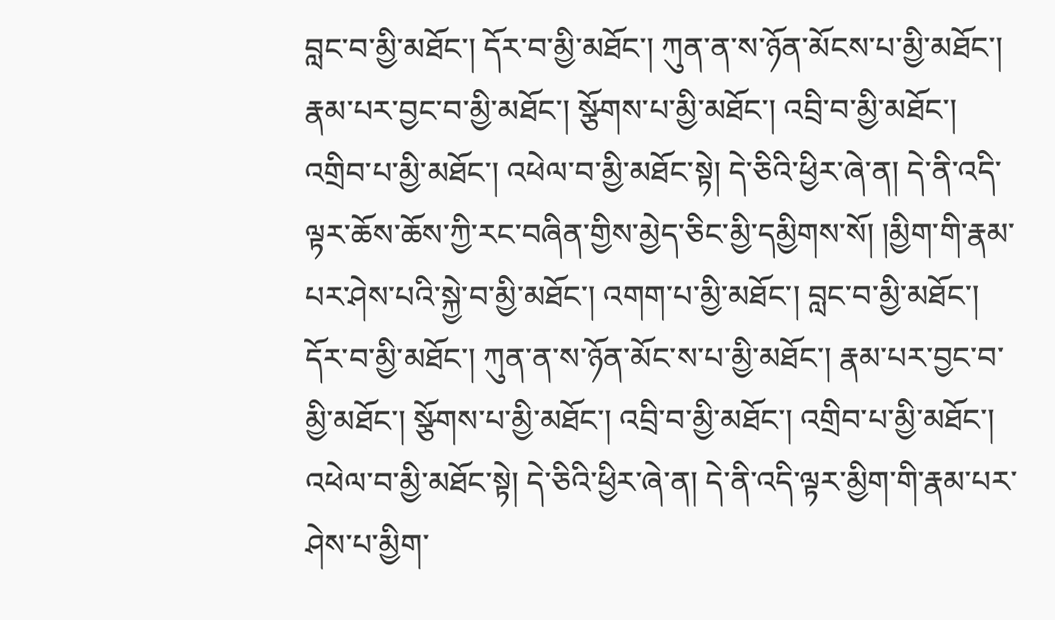བླང་བ་མྱི་མཐོང་། དོར་བ་མྱི་མཐོང་། ཀུན་ན་ས་ཉོན་མོངས་པ་མྱི་མཐོང་། རྣམ་པར་བྱང་བ་མྱི་མཐོང་། སྩོགས་པ་མྱི་མཐོང་། འབྲི་བ་མྱི་མཐོང་། འགྲིབ་པ་མྱི་མཐོང་། འཕེལ་བ་མྱི་མཐོང་སྟེ། དེ་ཅིའི་ཕྱིར་ཞེ་ན། དེ་ནི་འདི་ལྟར་ཆོས་ཆོས་ཀྱི་རང་བཞིན་གྱིས་མྱེད་ཅིང་མྱི་དམྱིགས་སོ། །མྱིག་གི་རྣམ་པར་ཤེས་པའི་སྐྱེ་བ་མྱི་མཐོང་། འགག་པ་མྱི་མཐོང་། བླང་བ་མྱི་མཐོང་། དོར་བ་མྱི་མཐོང་། ཀུན་ན་ས་ཉོན་མོང་ས་པ་མྱི་མཐོང་། རྣམ་པར་བྱང་བ་མྱི་མཐོང་། སྩོགས་པ་མྱི་མཐོང་། འབྲི་བ་མྱི་མཐོང་། འགྲིབ་པ་མྱི་མཐོང་། འཕེལ་བ་མྱི་མཐོང་སྟེ། དེ་ཅིའི་ཕྱིར་ཞེ་ན། དེ་ནི་འདི་ལྟར་མྱིག་གི་རྣམ་པར་ཤེས་པ་མྱིག་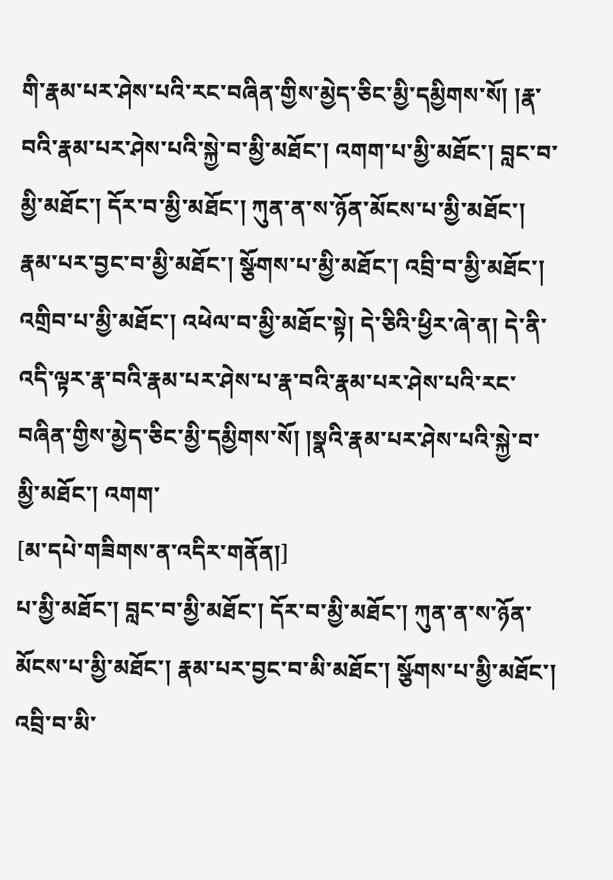གི་རྣམ་པར་ཤེས་པའི་རང་བཞིན་གྱིས་མྱེད་ཅིང་མྱི་དམྱིགས་སོ། །རྣ་བའི་རྣམ་པར་ཤེས་པའི་སྐྱེ་བ་མྱི་མཐོང་། འགག་པ་མྱི་མཐོང་། བླང་བ་མྱི་མཐོང་། དོར་བ་མྱི་མཐོང་། ཀུན་ན་ས་ཉོན་མོངས་པ་མྱི་མཐོང་། རྣམ་པར་བྱང་བ་མྱི་མཐོང་། སྩོགས་པ་མྱི་མཐོང་། འབྲི་བ་མྱི་མཐོང་། འགྲིབ་པ་མྱི་མཐོང་། འཕེལ་བ་མྱི་མཐོང་སྟེ། དེ་ཅིའི་ཕྱིར་ཞེ་ན། དེ་ནི་འདི་ལྟར་རྣ་བའི་རྣམ་པར་ཤེས་པ་རྣ་བའི་རྣམ་པར་ཤེས་པའི་རང་བཞིན་གྱིས་མྱེད་ཅིང་མྱི་དམྱིགས་སོ། །སྣའི་རྣམ་པར་ཤེས་པའི་སྐྱེ་བ་མྱི་མཐོང་། འགག་
[མ་དཔེ་གཟིགས་ན་འདིར་གནོན།]
པ་མྱི་མཐོང་། བླང་བ་མྱི་མཐོང་། དོར་བ་མྱི་མཐོང་། ཀུན་ན་ས་ཉོན་མོངས་པ་མྱི་མཐོང་། རྣམ་པར་བྱང་བ་མི་མཐོང་། སྩོགས་པ་མྱི་མཐོང་། འབྲི་བ་མི་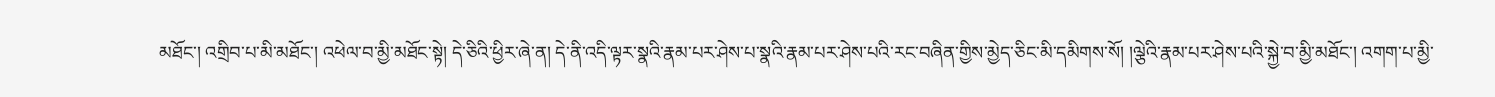མཐོང་། འགྲིབ་པ་མི་མཐོང་། འཕེལ་བ་མྱི་མཐོང་སྟེ། དེ་ཅིའི་ཕྱིར་ཞེ་ན། དེ་ནི་འདི་ལྟར་སྣའི་རྣམ་པར་ཤེས་པ་སྣའི་རྣམ་པར་ཤེས་པའི་རང་བཞིན་གྱིས་མྱེད་ཅིང་མི་དམིགས་སོ། །ལྕེའི་རྣམ་པར་ཤེས་པའི་སྐྱེ་བ་མྱི་མཐོང་། འགག་པ་མྱི་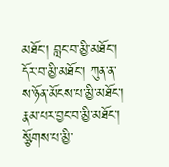མཐོང་། བླང་བ་མྱི་མཐོང་། དོར་བ་མྱི་མཐོང་། ཀུན་ན་ས་ཉོན་མོངས་པ་མྱི་མཐོང་། རྣམ་པར་བྱང་བ་མྱི་མཐོང་། སྩོགས་པ་མྱི་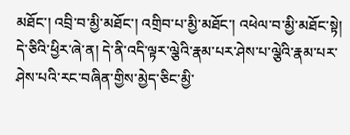མཐོང་། འབྲི་བ་མྱི་མཐོང་། འགྲིབ་པ་མྱི་མཐོང་། འཕེལ་བ་མྱི་མཐོང་སྟེ། དེ་ཅིའི་ཕྱིར་ཞེ་ན། དེ་ནི་འདི་ལྟར་ལྕེའི་རྣམ་པར་ཤེས་པ་ལྕེའི་རྣམ་པར་ཤེས་པའི་རང་བཞིན་གྱིས་མྱེད་ཅིང་མྱི་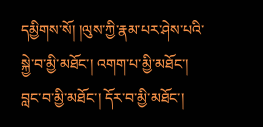དམྱིགས་སོ། །ལུས་ཀྱི་རྣམ་པར་ཤེས་པའི་སྐྱེ་བ་མྱི་མཐོང་། འགག་པ་མྱི་མཐོང་། བླང་བ་མྱི་མཐོང་། དོར་བ་མྱི་མཐོང་།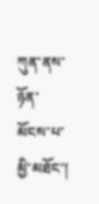ཀུན་ནས་ཉོན་མོངས་པ་མྱི་མཐོང་།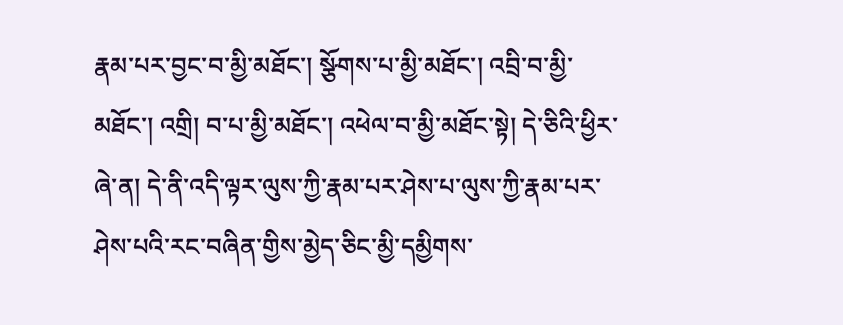རྣམ་པར་བྱང་བ་མྱི་མཐོང་། སྩོགས་པ་མྱི་མཐོང་། འབྲི་བ་མྱི་མཐོང་། འགྲི། བ་པ་མྱི་མཐོང་། འཕེལ་བ་མྱི་མཐོང་སྟེ། དེ་ཅིའི་ཕྱིར་ཞེ་ན། དེ་ནི་འདི་ལྟར་ལུས་ཀྱི་རྣམ་པར་ཤེས་པ་ལུས་ཀྱི་རྣམ་པར་ཤེས་པའི་རང་བཞིན་གྱིས་མྱེད་ཅིང་མྱི་དམྱིགས་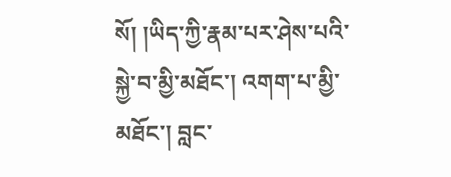སོ། །ཡིད་ཀྱི་རྣམ་པར་ཤེས་པའི་སྐྱེ་བ་མྱི་མཐོང་། འགག་པ་མྱི་མཐོང་། བླང་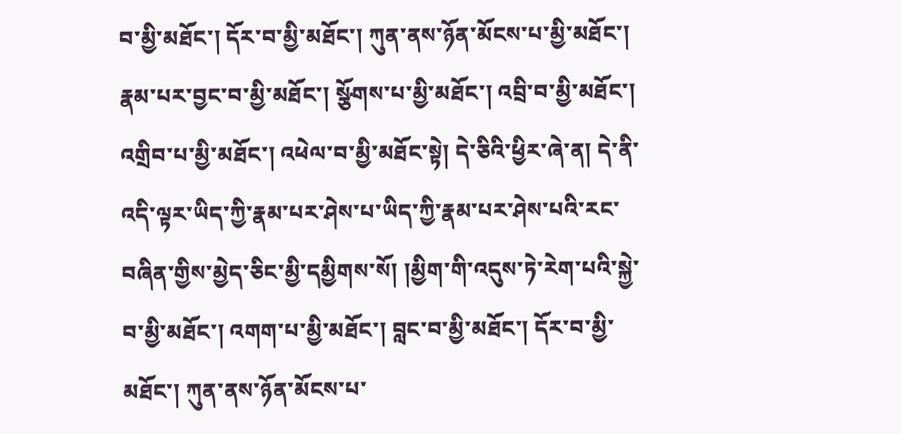བ་མྱི་མཐོང་། དོར་བ་མྱི་མཐོང་། ཀུན་ནས་ཉོན་མོངས་པ་མྱི་མཐོང་། རྣམ་པར་བྱང་བ་མྱི་མཐོང་། སྩོགས་པ་མྱི་མཐོང་། འབྲི་བ་མྱི་མཐོང་། འགྲིབ་པ་མྱི་མཐོང་། འཕེལ་བ་མྱི་མཐོང་སྟེ། དེ་ཅིའི་ཕྱིར་ཞེ་ན། དེ་ནི་འདི་ལྟར་ཡིད་ཀྱི་རྣམ་པར་ཤེས་པ་ཡིད་ཀྱི་རྣམ་པར་ཤེས་པའི་རང་བཞིན་གྱིས་མྱེད་ཅིང་མྱི་དམྱིགས་སོ། །མྱིག་གི་འདུས་ཏེ་རེག་པའི་སྐྱེ་བ་མྱི་མཐོང་། འགག་པ་མྱི་མཐོང་། བླང་བ་མྱི་མཐོང་། དོར་བ་མྱི་མཐོང་། ཀུན་ནས་ཉོན་མོངས་པ་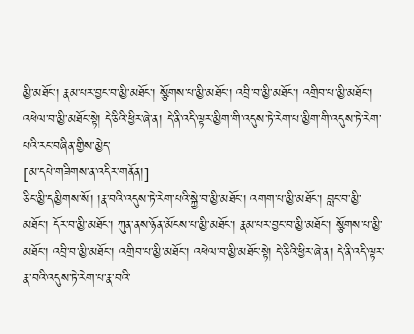མྱི་མཐོང་། རྣམ་པར་བྱང་བ་མྱི་མཐོང་། སྩོགས་པ་མྱི་མཐོང་། འབྲི་བ་མྱི་མཐོང་། འགྲིབ་པ་མྱི་མཐོང་། འཕེལ་བ་མྱི་མཐོང་སྟེ། དེ་ཅིའི་ཕྱིར་ཞེ་ན། དེ་ནི་འདི་ལྟར་མྱིག་གི་འདུས་ཏེ་རེག་པ་མྱིག་གི་འདུས་ཏེ་རེག་པའི་རང་བཞིན་གྱིས་མྱེད་
[མ་དཔེ་གཟིགས་ན་འདིར་གནོན།]
ཅིང་མྱི་དམྱིགས་སོ། །རྣ་བའི་འདུས་ཏེ་རེག་པའི་སྐྱེ་བ་མྱི་མཐོང་། འགག་པ་མྱི་མཐོང་། བླང་བ་མྱི་མཐོང་། དོར་བ་མྱི་མཐོང་། ཀུན་ནས་ཉོན་མོངས་པ་མྱི་མཐོང་། རྣམ་པར་བྱང་བ་མྱི་མཐོང་། སྩོགས་པ་མྱི་མཐོང་། འབྲི་བ་མྱི་མཐོང་། འགྲིབ་པ་མྱི་མཐོང་། འཕེལ་བ་མྱི་མཐོང་སྟེ། དེ་ཅིའི་ཕྱིར་ཞེ་ན། དེ་ནི་འདི་ལྟར་རྣ་བའི་འདུས་ཏེ་རེག་པ་རྣ་བའི་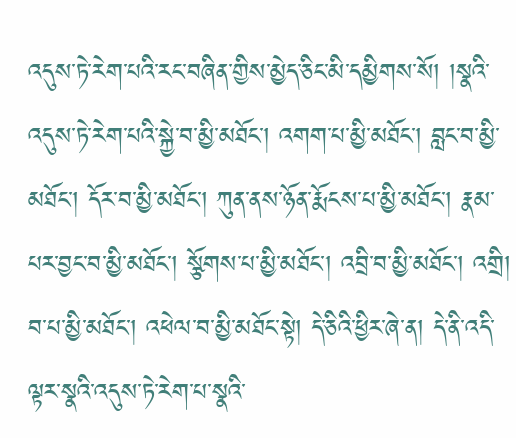འདུས་ཏེ་རེག་པའི་རང་བཞིན་གྱིས་མྱེད་ཅིང་མི་དམྱིགས་སོ། །སྣའི་འདུས་ཏེ་རེག་པའི་སྐྱེ་བ་མྱི་མཐོང་། འགག་པ་མྱི་མཐོང་། བླང་བ་མྱི་མཐོང་། དོར་བ་མྱི་མཐོང་། ཀུན་ནས་ཉོན་རྨོངས་པ་མྱི་མཐོང་། རྣམ་པར་བྱང་བ་མྱི་མཐོང་། སྩོགས་པ་མྱི་མཐོང་། འབྲི་བ་མྱི་མཐོང་། འགྲི། བ་པ་མྱི་མཐོང་། འཕེལ་བ་མྱི་མཐོང་སྟེ། དེ་ཅིའི་ཕྱིར་ཞེ་ན། དེ་ནི་འདི་ལྟར་སྣའི་འདུས་ཏེ་རེག་པ་སྣའི་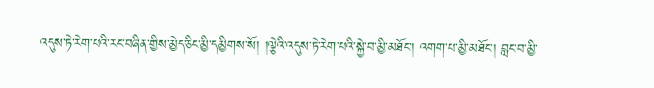འདུས་ཏེ་རེག་པའི་རང་བཞིན་གྱིས་མྱེད་ཅིང་མྱི་དམྱིགས་སོ། །ལྕེའི་འདུས་ཏེ་རེག་པའི་སྐྱེ་བ་མྱི་མཐོང་། འགག་པ་མྱི་མཐོང་། བླང་བ་མྱི་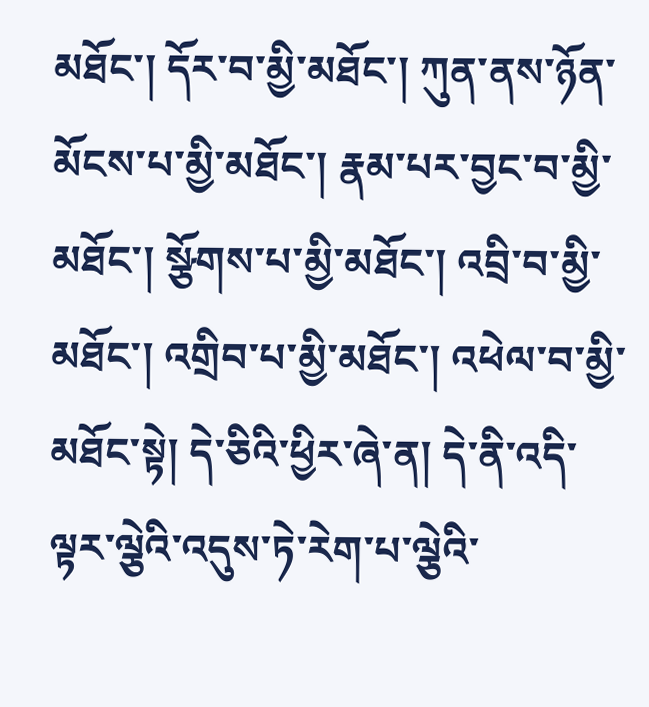མཐོང་། དོར་བ་མྱི་མཐོང་། ཀུན་ནས་ཉོན་མོངས་པ་མྱི་མཐོང་། རྣམ་པར་བྱང་བ་མྱི་མཐོང་། སྩོགས་པ་མྱི་མཐོང་། འབྲི་བ་མྱི་མཐོང་། འགྲིབ་པ་མྱི་མཐོང་། འཕེལ་བ་མྱི་མཐོང་སྟེ། དེ་ཅིའི་ཕྱིར་ཞེ་ན། དེ་ནི་འདི་ལྟར་ལྕེའི་འདུས་ཏེ་རེག་པ་ལྕེའི་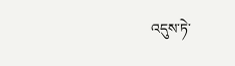འདུས་ཏེ་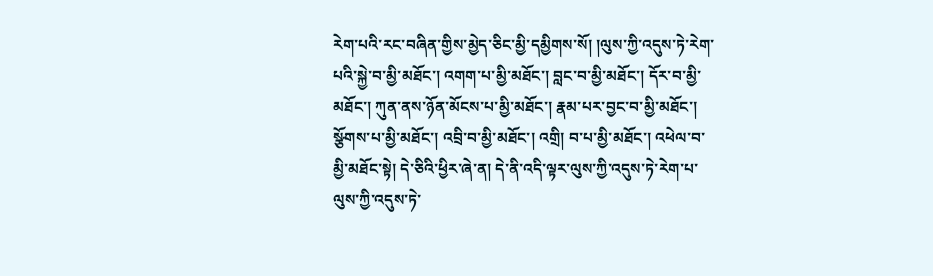རེག་པའི་རང་བཞིན་གྱིས་མྱེད་ཅིང་མྱི་དམྱིགས་སོ། །ལུས་ཀྱི་འདུས་ཏེ་རེག་པའི་སྐྱེ་བ་མྱི་མཐོང་། འགག་པ་མྱི་མཐོང་། བླང་བ་མྱི་མཐོང་། དོར་བ་མྱི་མཐོང་། ཀུན་ནས་ཉོན་མོངས་པ་མྱི་མཐོང་། རྣམ་པར་བྱང་བ་མྱི་མཐོང་། སྩོགས་པ་མྱི་མཐོང་། འབྲི་བ་མྱི་མཐོང་། འགྲི། བ་པ་མྱི་མཐོང་། འཕེལ་བ་མྱི་མཐོང་སྟེ། དེ་ཅིའི་ཕྱིར་ཞེ་ན། དེ་ནི་འདི་ལྟར་ལུས་ཀྱི་འདུས་ཏེ་རེག་པ་ལུས་ཀྱི་འདུས་ཏེ་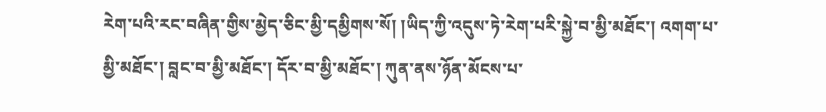རེག་པའི་རང་བཞིན་གྱིས་མྱེད་ཅིང་མྱི་དམྱིགས་སོ། །ཡིད་ཀྱི་འདུས་ཏེ་རེག་པརི་སྐྱེ་བ་མྱི་མཐོང་། འགག་པ་མྱི་མཐོང་། བླང་བ་མྱི་མཐོང་། དོར་བ་མྱི་མཐོང་། ཀུན་ནས་ཉོན་མོངས་པ་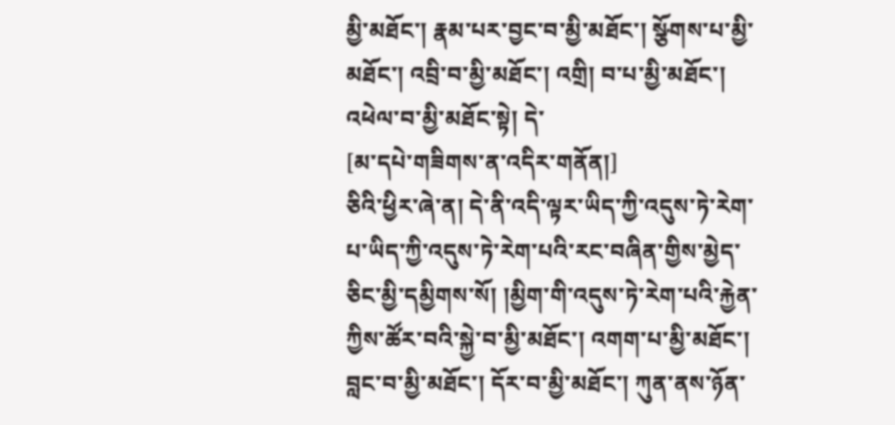མྱི་མཐོང་། རྣམ་པར་བྱང་བ་མྱི་མཐོང་། སྩོགས་པ་མྱི་མཐོང་། འབྲི་བ་མྱི་མཐོང་། འགྲི། བ་པ་མྱི་མཐོང་། འཕེལ་བ་མྱི་མཐོང་སྟེ། དེ་
[མ་དཔེ་གཟིགས་ན་འདིར་གནོན།]
ཅིའི་ཕྱིར་ཞེ་ན། དེ་ནི་འདི་ལྟར་ཡིད་ཀྱི་འདུས་ཏེ་རེག་པ་ཡིད་ཀྱི་འདུས་ཏེ་རེག་པའི་རང་བཞིན་གྱིས་མྱེད་ཅིང་མྱི་དམྱིགས་སོ། །མྱིག་གི་འདུས་ཏེ་རེག་པའི་རྐྱེན་ཀྱིས་ཚོར་བའི་སྐྱེ་བ་མྱི་མཐོང་། འགག་པ་མྱི་མཐོང་། བླང་བ་མྱི་མཐོང་། དོར་བ་མྱི་མཐོང་། ཀུན་ནས་ཉོན་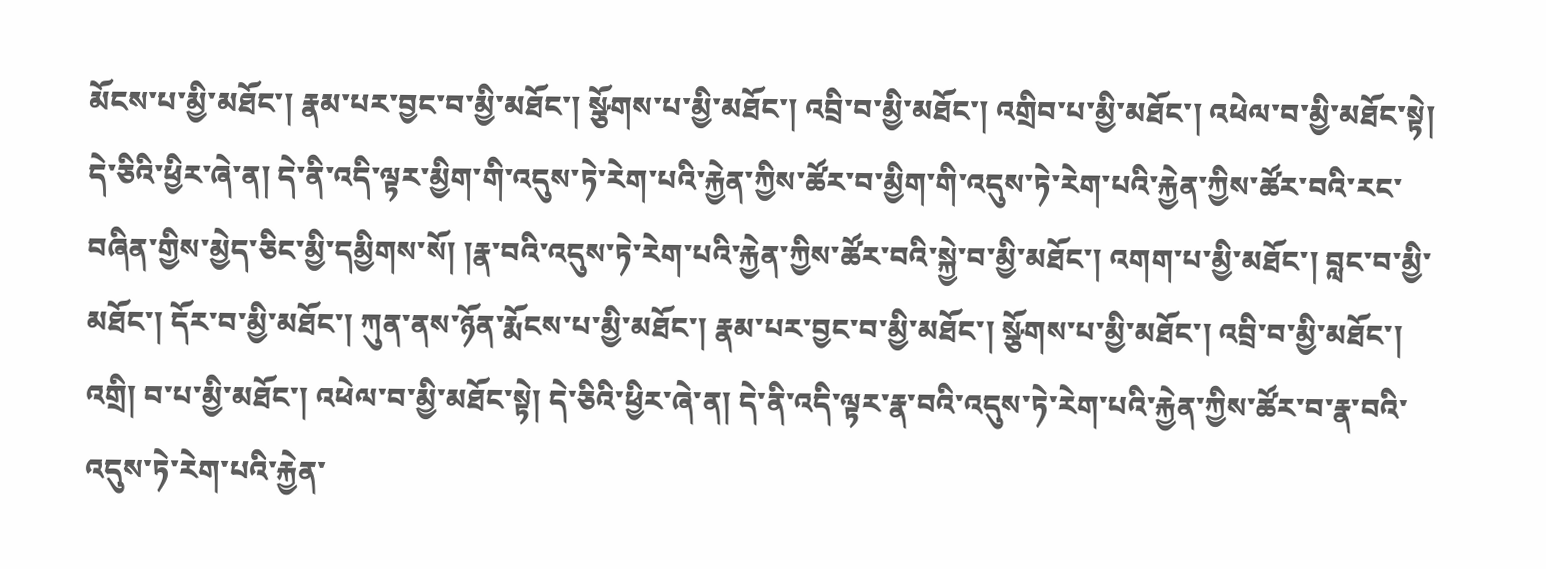མོངས་པ་མྱི་མཐོང་། རྣམ་པར་བྱང་བ་མྱི་མཐོང་། སྩོགས་པ་མྱི་མཐོང་། འབྲི་བ་མྱི་མཐོང་། འགྲིབ་པ་མྱི་མཐོང་། འཕེལ་བ་མྱི་མཐོང་སྟེ། དེ་ཅིའི་ཕྱིར་ཞེ་ན། དེ་ནི་འདི་ལྟར་མྱིག་གི་འདུས་ཏེ་རེག་པའི་རྐྱེན་ཀྱིས་ཚོར་བ་མྱིག་གི་འདུས་ཏེ་རེག་པའི་རྐྱེན་ཀྱིས་ཚོར་བའི་རང་བཞིན་གྱིས་མྱེད་ཅིང་མྱི་དམྱིགས་སོ། །རྣ་བའི་འདུས་ཏེ་རེག་པའི་རྐྱེན་ཀྱིས་ཚོར་བའི་སྐྱེ་བ་མྱི་མཐོང་། འགག་པ་མྱི་མཐོང་། བླང་བ་མྱི་མཐོང་། དོར་བ་མྱི་མཐོང་། ཀུན་ནས་ཉོན་རྨོངས་པ་མྱི་མཐོང་། རྣམ་པར་བྱང་བ་མྱི་མཐོང་། སྩོགས་པ་མྱི་མཐོང་། འབྲི་བ་མྱི་མཐོང་། འགྲི། བ་པ་མྱི་མཐོང་། འཕེལ་བ་མྱི་མཐོང་སྟེ། དེ་ཅིའི་ཕྱིར་ཞེ་ན། དེ་ནི་འདི་ལྟར་རྣ་བའི་འདུས་ཏེ་རེག་པའི་རྐྱེན་ཀྱིས་ཚོར་བ་རྣ་བའི་འདུས་ཏེ་རེག་པའི་རྐྱེན་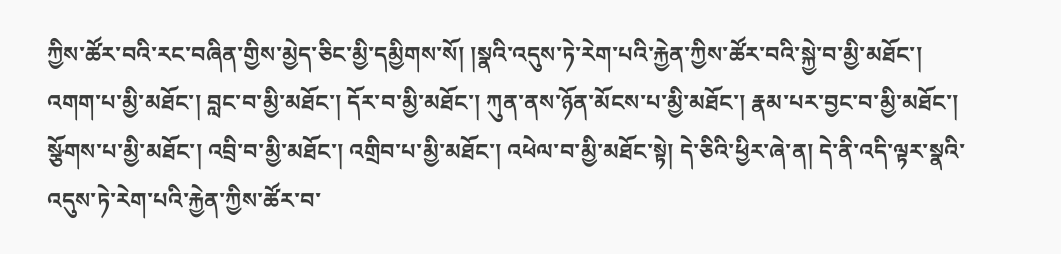ཀྱིས་ཚོར་བའི་རང་བཞིན་གྱིས་མྱེད་ཅིང་མྱི་དམྱིགས་སོ། །སྣའི་འདུས་ཏེ་རེག་པའི་རྐྱེན་ཀྱིས་ཚོར་བའི་སྐྱེ་བ་མྱི་མཐོང་། འགག་པ་མྱི་མཐོང་། བླང་བ་མྱི་མཐོང་། དོར་བ་མྱི་མཐོང་། ཀུན་ནས་ཉོན་མོངས་པ་མྱི་མཐོང་། རྣམ་པར་བྱང་བ་མྱི་མཐོང་། སྩོགས་པ་མྱི་མཐོང་། འབྲི་བ་མྱི་མཐོང་། འགྲིབ་པ་མྱི་མཐོང་། འཕེལ་བ་མྱི་མཐོང་སྟེ། དེ་ཅིའི་ཕྱིར་ཞེ་ན། དེ་ནི་འདི་ལྟར་སྣའི་འདུས་ཏེ་རེག་པའི་རྐྱེན་ཀྱིས་ཚོར་བ་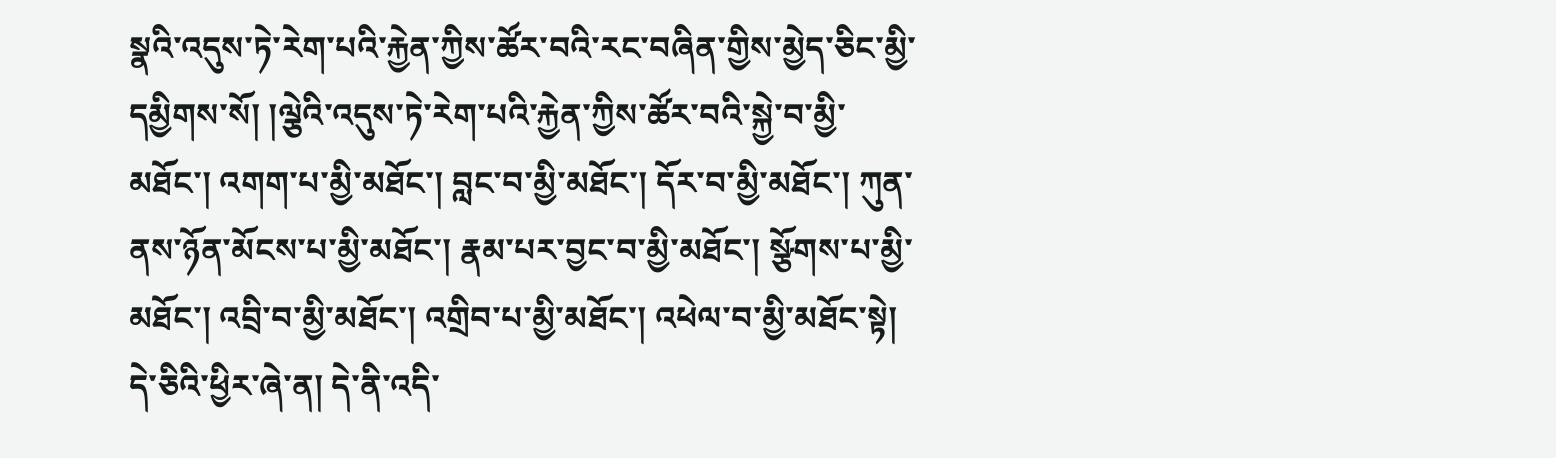སྣའི་འདུས་ཏེ་རེག་པའི་རྐྱེན་ཀྱིས་ཚོར་བའི་རང་བཞིན་གྱིས་མྱེད་ཅིང་མྱི་དམྱིགས་སོ། །ལྕེའི་འདུས་ཏེ་རེག་པའི་རྐྱེན་ཀྱིས་ཚོར་བའི་སྐྱེ་བ་མྱི་མཐོང་། འགག་པ་མྱི་མཐོང་། བླང་བ་མྱི་མཐོང་། དོར་བ་མྱི་མཐོང་། ཀུན་ནས་ཉོན་མོངས་པ་མྱི་མཐོང་། རྣམ་པར་བྱང་བ་མྱི་མཐོང་། སྩོགས་པ་མྱི་མཐོང་། འབྲི་བ་མྱི་མཐོང་། འགྲིབ་པ་མྱི་མཐོང་། འཕེལ་བ་མྱི་མཐོང་སྟེ། དེ་ཅིའི་ཕྱིར་ཞེ་ན། དེ་ནི་འདི་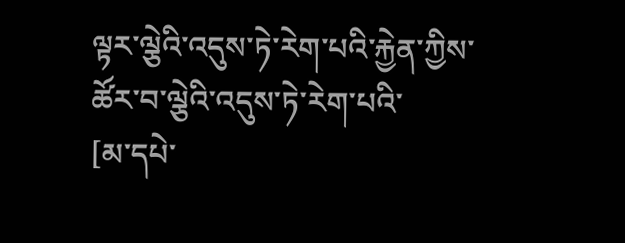ལྟར་ལྕེའི་འདུས་ཏེ་རེག་པའི་རྐྱེན་ཀྱིས་ཚོར་བ་ལྕེའི་འདུས་ཏེ་རེག་པའི་
[མ་དཔེ་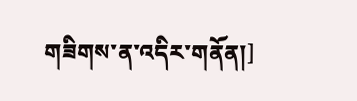གཟིགས་ན་འདིར་གནོན།]